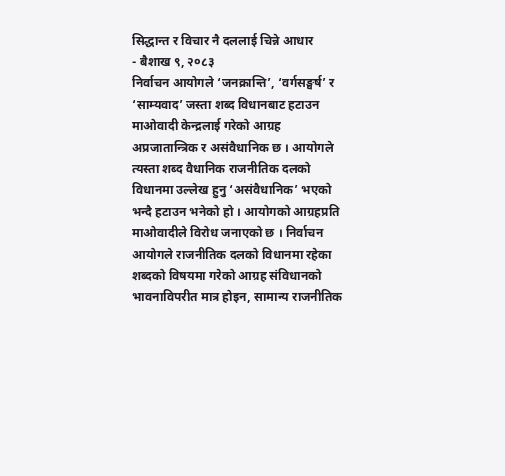सिद्धान्त र विचार नै दललाई चिन्ने आधार
- बैशाख ९, २०८३
निर्वाचन आयोगले ‘जनक्रान्ति’, ‘वर्गसङ्घर्ष’ र ‘साम्यवाद’ जस्ता शब्द विधानबाट हटाउन माओवादी केन्द्रलाई गरेको आग्रह अप्रजातान्त्रिक र असंवैधानिक छ । आयोगले त्यस्ता शब्द वैधानिक राजनीतिक दलको विधानमा उल्लेख हुनु ‘असंवैधानिक’ भएको भन्दै हटाउन भनेको हो । आयोगको आग्रहप्रति माओवादीले विरोध जनाएको छ । निर्वाचन आयोगले राजनीतिक दलको विधानमा रहेका शब्दको विषयमा गरेको आग्रह संविधानको भावनाविपरीत मात्र होइन, सामान्य राजनीतिक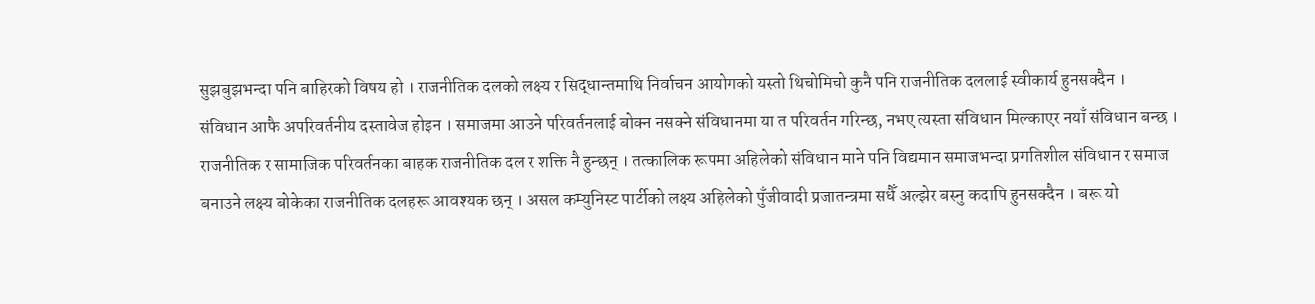सुझबुझभन्दा पनि बाहिरको विषय हो । राजनीतिक दलको लक्ष्य र सिद्धान्तमाथि निर्वाचन आयोगको यस्तो थिचोमिचो कुनै पनि राजनीतिक दललाई स्वीकार्य हुनसक्दैन ।
संविधान आफै अपरिवर्तनीय दस्तावेज होइन । समाजमा आउने परिवर्तनलाई बोक्न नसक्ने संविधानमा या त परिवर्तन गरिन्छ, नभए त्यस्ता संविधान मिल्काएर नयाँ संविधान बन्छ । राजनीतिक र सामाजिक परिवर्तनका बाहक राजनीतिक दल र शक्ति नै हुन्छन् । तत्कालिक रूपमा अहिलेको संविधान माने पनि विद्यमान समाजभन्दा प्रगतिशील संविधान र समाज बनाउने लक्ष्य बोकेका राजनीतिक दलहरू आवश्यक छन् । असल कम्युनिस्ट पार्टीको लक्ष्य अहिलेको पुँजीवादी प्रजातन्त्रमा सधैँ अल्झेर बस्नु कदापि हुनसक्दैन । बरू यो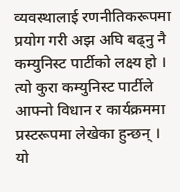व्यवस्थालाई रणनीतिकरूपमा प्रयोग गरी अझ अघि बढ्नु नै कम्युनिस्ट पार्टीको लक्ष्य हो । त्यो कुरा कम्युनिस्ट पार्टीले आफ्नो विधान र कार्यक्रममा प्रस्टरूपमा लेखेका हुन्छन् । यो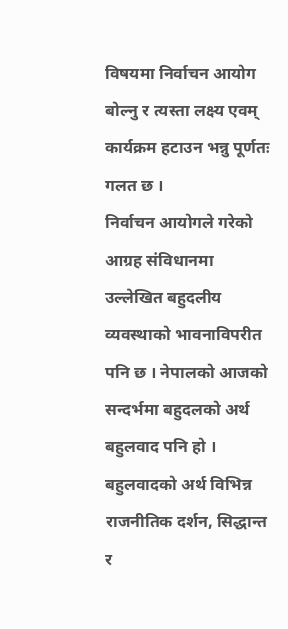विषयमा निर्वाचन आयोग बोल्नु र त्यस्ता लक्ष्य एवम् कार्यक्रम हटाउन भन्नु पूर्णतः गलत छ ।
निर्वाचन आयोगले गरेको आग्रह संविधानमा उल्लेखित बहुदलीय व्यवस्थाको भावनाविपरीत पनि छ । नेपालको आजको सन्दर्भमा बहुदलको अर्थ बहुलवाद पनि हो । बहुलवादको अर्थ विभिन्न राजनीतिक दर्शन, सिद्धान्त र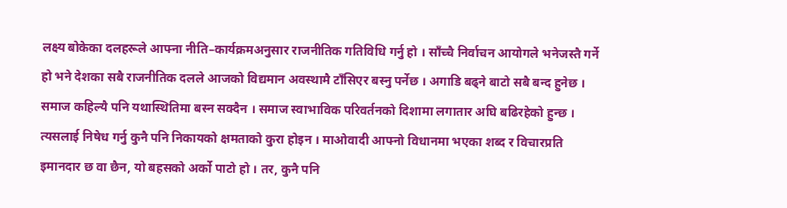लक्ष्य बोकेका दलहरूले आफ्ना नीति–कार्यक्रमअनुसार राजनीतिक गतिविधि गर्नु हो । साँच्चै निर्वाचन आयोगले भनेजस्तै गर्ने हो भने देशका सबै राजनीतिक दलले आजको विद्यमान अवस्थामै टाँसिएर बस्नु पर्नेछ । अगाडि बढ्ने बाटो सबै बन्द हुनेछ ।
समाज कहिल्यै पनि यथास्थितिमा बस्न सक्दैन । समाज स्वाभाविक परिवर्तनको दिशामा लगातार अघि बढिरहेको हुन्छ । त्यसलाई निषेध गर्नु कुनै पनि निकायको क्षमताको कुरा होइन । माओवादी आफ्नो विधानमा भएका शब्द र विचारप्रति इमानदार छ वा छैन, यो बहसको अर्को पाटो हो । तर, कुनै पनि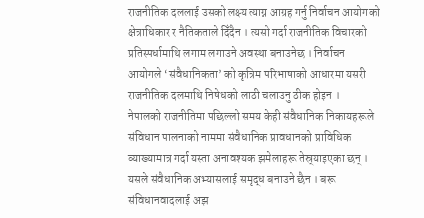राजनीतिक दललाई उसको लक्ष्य त्याग्न आग्रह गर्नु निर्वाचन आयोगको क्षेत्राधिकार र नैतिकताले दिँदैन । त्यसो गर्दा राजनीतिक विचारको प्रतिस्पर्धामाथि लगाम लगाउने अवस्था बनाउनेछ । निर्वाचन आयोगले ‘संवैधानिकता’ को कृत्रिम परिभाषाको आधारमा यसरी राजनीतिक दलमाथि निषेधको लाठी चलाउनु ठीक होइन ।
नेपालको राजनीतिमा पछिल्लो समय केही संवैधानिक निकायहरूले संविधान पालनाको नाममा संवैधानिक प्रावधानको प्राविधिक व्याख्यामात्र गर्दा यस्ता अनावश्यक झमेलाहरू तेस्र्याइएका छन् । यसले संवैधानिक अभ्यासलाई समृद्ध बनाउने छैन । बरू संविधानवादलाई अझ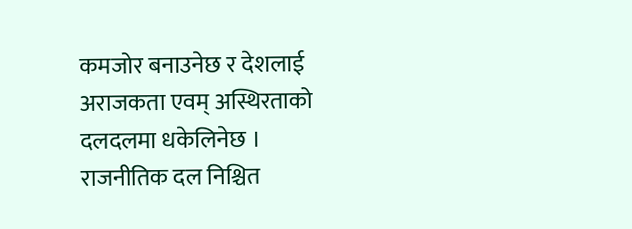कमजोर बनाउनेछ र देशलाई अराजकता एवम् अस्थिरताको दलदलमा धकेलिनेछ ।
राजनीतिक दल निश्चित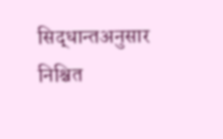सिद्धान्तअनुसार निश्चित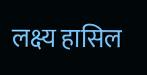लक्ष्य हासिल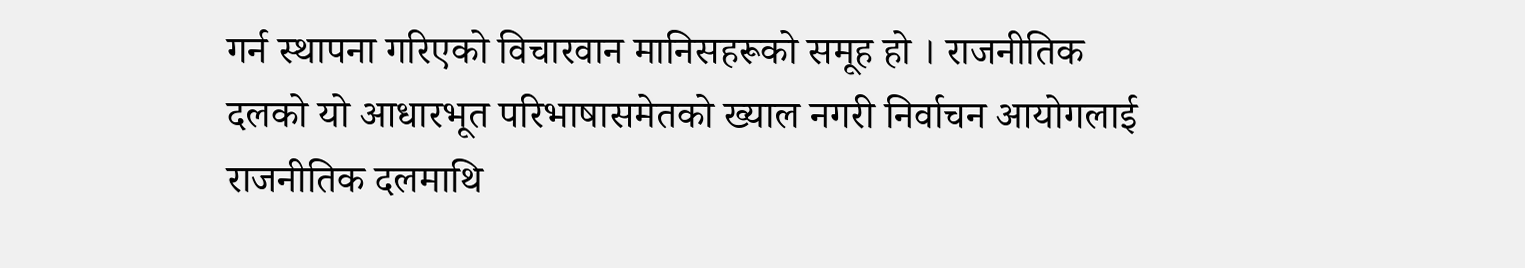गर्न स्थापना गरिएको विचारवान मानिसहरूको समूह हो । राजनीतिक दलको यो आधारभूत परिभाषासमेतको ख्याल नगरी निर्वाचन आयोगलाई राजनीतिक दलमाथि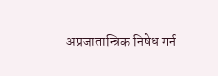अप्रजातान्त्रिक निषेध गर्न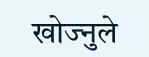खोज्नुले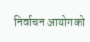निर्वाचन आयोगको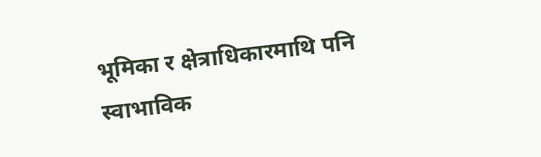भूमिका र क्षेत्राधिकारमाथि पनि स्वाभाविक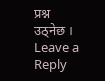प्रश्न उठ्नेछ ।
Leave a Reply